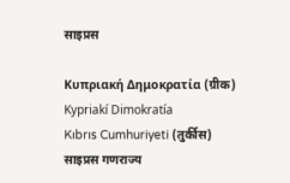साइप्रस

Κυπριακή Δημοκρατία (ग्रीक)
Kypriakí Dimokratía
Kıbrıs Cumhuriyeti (तुर्कीस)
साइप्रस गणराज्य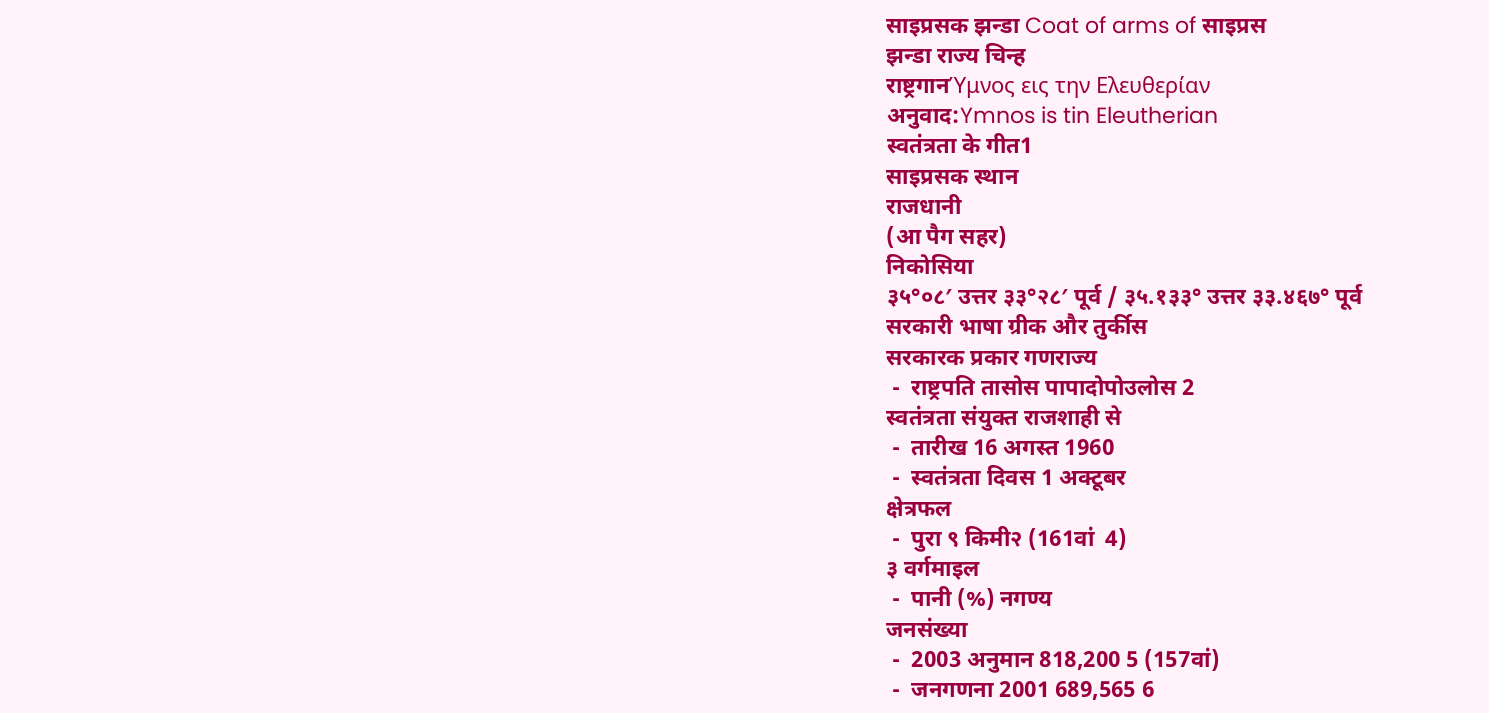साइप्रसक झन्डा Coat of arms of साइप्रस
झन्डा राज्य चिन्ह
राष्ट्रगानΎμνος εις την Ελευθερίαν
अनुवाद:Ymnos is tin Eleutherian
स्वतंत्रता के गीत1
साइप्रसक स्थान
राजधानी
(आ पैग सहर)
निकोसिया
३५°०८′ उत्तर ३३°२८′ पूर्व / ३५.१३३° उत्तर ३३.४६७° पूर्व
सरकारी भाषा ग्रीक और तुर्कीस
सरकारक प्रकार गणराज्य
 -  राष्ट्रपति तासोस पापादोपोउलोस 2
स्वतंत्रता संयुक्त राजशाही से
 -  तारीख 16 अगस्त 1960
 -  स्वतंत्रता दिवस 1 अक्टूबर
क्षेत्रफल
 -  पुरा ९ किमी२ (161वां  4)
३ वर्गमाइल
 -  पानी (%) नगण्य
जनसंख्या
 -  2003 अनुमान 818,200 5 (157वां)
 -  जनगणना 2001 689,565 6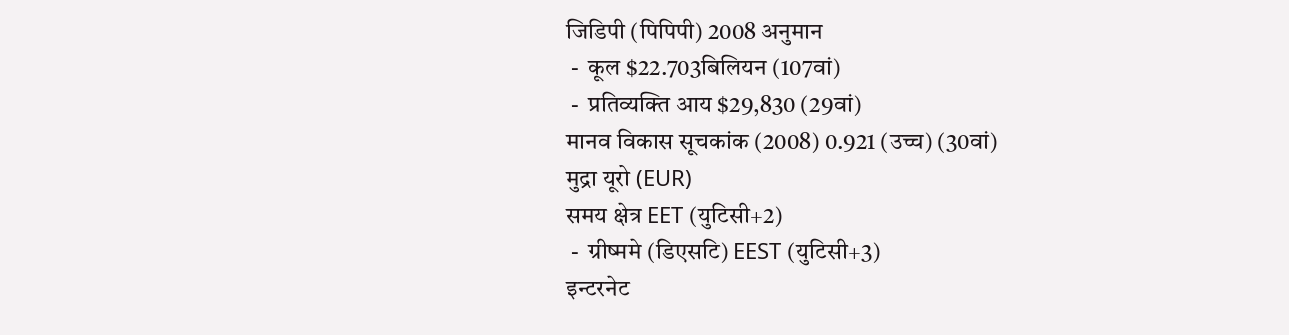जिडिपी (पिपिपी) 2008 अनुमान
 -  कूल $22.703बिलियन (107वां)
 -  प्रतिव्यक्ति आय $29,830 (29वां)
मानव विकास सूचकांक (2008) 0.921 (उच्च) (30वां)
मुद्रा यूरो (EUR)
समय क्षेत्र EET (युटिसी+2)
 -  ग्रीष्ममे (डिएसटि) EEST (युटिसी+3)
इन्टरनेट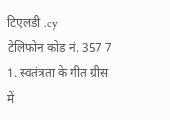टिएलडी .cy
टेलिफोन कोड नं. 357 7
1. स्वतंत्रता के गीत ग्रीस में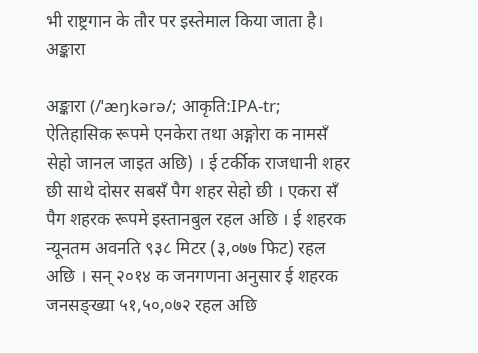भी राष्ट्रगान के तौर पर इस्तेमाल किया जाता है।
अङ्कारा

अङ्कारा (/ˈæŋkərə/; आकृति:IPA-tr; ऐतिहासिक रूपमे एनकेरा तथा अङ्गोरा क नामसँ सेहो जानल जाइत अछि) । ई टर्कीक राजधानी शहर छी साथे दोसर सबसँ पैग शहर सेहो छी । एकरा सँ पैग शहरक रूपमे इस्तानबुल रहल अछि । ई शहरक न्यूनतम अवनति ९३८ मिटर (३,०७७ फिट) रहल अछि । सन् २०१४ क जनगणना अनुसार ई शहरक जनसङ्ख्या ५१,५०,०७२ रहल अछि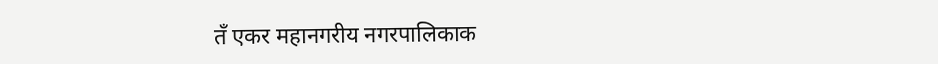तँ एकर महानगरीय नगरपालिकाक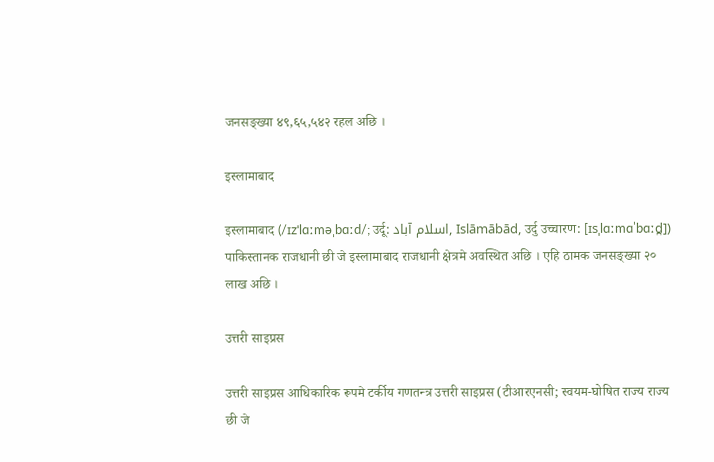जनसङ्ख्या ४९,६५,५४२ रहल अछि ।

इस्लामाबाद

इस्लामाबाद (/ɪzˈlɑːməˌbɑːd/; उर्दू: اسلام آباد, Islāmābād, उर्दु उच्चारण: [ɪsˌlɑːmɑˈbɑːd̪]) पाकिस्तानक राजधानी छी जे इस्लामाबाद राजधानी क्षेत्रमे अवस्थित अछि । एहि ठामक जनसङ्ख्या २० लाख अछि ।

उत्तरी साइप्रस

उत्तरी साइप्रस आधिकारिक रूपमे टर्कीय गणतन्त्र उत्तरी साइप्रस (टीआरएनसी; स्वयम-घोषित राज्य राज्य छी जे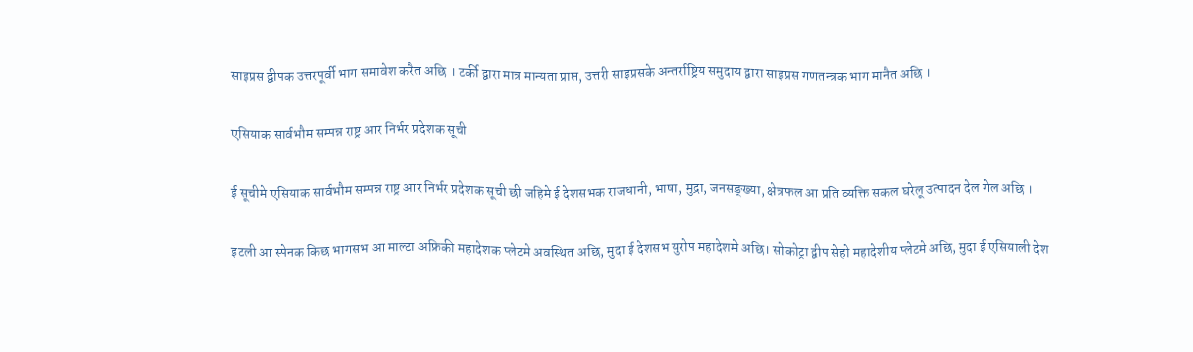साइप्रस द्वीपक उत्तरपूर्वी भाग समावेश करैत अछि । टर्की द्वारा मात्र मान्यता प्राप्त, उत्तरी साइप्रसके अन्तर्राष्ट्रिय समुदाय द्वारा साइप्रस गणतन्त्रक भाग मानैत अछि ।

एसियाक सार्वभौम सम्पन्न राष्ट्र आर निर्भर प्रदेशक सूची

ई सूचीमे एसियाक सार्वभौम सम्पन्न राष्ट्र आर निर्भर प्रदेशक सूची छी जहिमे ई देशसभक राजधानी, भाषा, मुद्रा, जनसङ्ख्या, क्षेत्रफल आ प्रति व्यक्ति सकल घरेलू उत्पादन देल गेल अछि ।

इटली आ स्पेनक किछ भागसभ आ माल्टा अफ्रिकी महादेशक प्लेटमे अवस्थित अछि, मुदा ई देशसभ युरोप महादेशमे अछि। सोकोट्रा द्वीप सेहो महादेशीय प्लेटमे अछि, मुदा ई एसियाली देश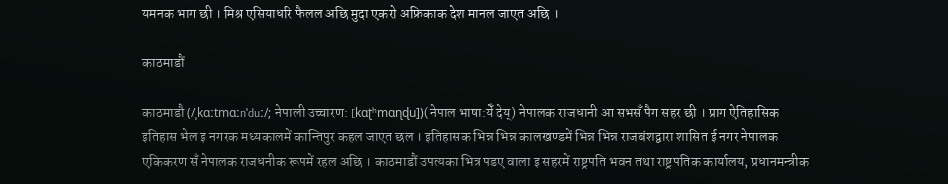यमनक भाग छी । मिश्र एसियाधरि फैलल अछि मुदा एकरो अफ्रिकाक देश मानल जाएत अछि ।

काठमाडौं

काठमाडौ (/ˌkɑːtmɑːnˈduː/; नेपाली उच्चारण: [kɑʈʰmɑɳɖu])(नेपाल भाषा:येँ देय्‌) नेपालक राजधानी आ सभसँ पैग सहर छी । प्राग ऐतिहासिक इतिहास भेल इ नगरक मध्यकालमें कान्तिपुर कहल जाएत छल । इतिहासक भिन्न भिन्न कालखण्डमें भिन्न भिन्न राजबंशद्वारा शासित ई नगर नेपालक एकिकरण सँ नेपालक राजधनीक रूपमें रहल अछि । काठमाडौं उपत्यका भित्र पडए वाला इ सहरमें राष्ट्रपति भवन तथा राष्ट्रपतिक कार्यालय, प्रधानमन्त्रीक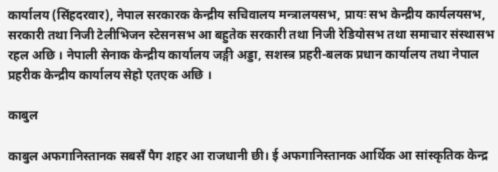कार्यालय (सिंहदरवार), नेपाल सरकारक केन्द्रीय सचिवालय मन्त्रालयसभ, प्रायः सभ केन्द्रीय कार्यलयसभ, सरकारी तथा निजी टेलीभिजन स्टेसनसभ आ बहुतेक सरकारी तथा निजी रेडियोसभ तथा समाचार संस्थासभ रहल अछि । नेपाली सेनाक केन्द्रीय कार्यालय जङ्गी अड्डा, सशस्त्र प्रहरी-बलक प्रधान कार्यालय तथा नेपाल प्रहरीक केन्द्रीय कार्यालय सेहो एतएक अछि ।

काबुल

काबुल अफगानिस्तानक सबसँ पैग शहर आ राजधानी छी। ई अफगानिस्‍तानक आर्थिक आ सांस्‍कृतिक केन्द्र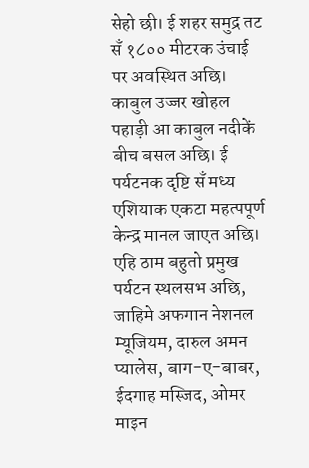सेहो छी। ई शहर समुद्र तट सँ १८०० मीटरक उंचाई पर अवस्थित अछि। काबुल उज्जर खोहल पहाड़ी आ काबुल नदीकें बीच बसल अछि। ई पर्यटनक दृष्टि सँ मध्‍य एशियाक एकटा महत्‍पपूर्ण केन्द्र मानल जाएत अछि। एहि ठाम बहुतो प्रमुख पर्यटन स्‍थलसभ अछि, जाहिमे अफगान नेशनल म्‍यूजियम, दारुल अमन प्यालेस, बाग-ए-बाबर, ईदगाह मस्जिद, ओमर माइन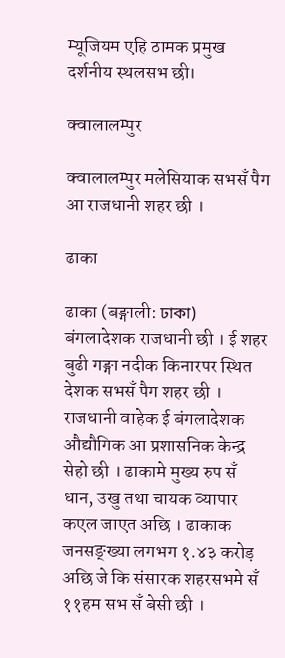म्‍यूजियम एहि ठामक प्रमुख दर्शनीय स्‍थलसभ छी।

क्वालालम्पुर

क्वालालम्पुर मलेसियाक सभसँ पैग आ राजधानी शहर छी ।

ढाका

ढाका (बङ्गाली: ঢাকা) बंगलादेशक राजधानी छी । ई शहर बुढी गङ्गा नदीक किनारपर स्थित देशक सभसँ पैग शहर छी । राजधानी वाहेक ई बंगलादेशक औद्यौगिक आ प्रशासनिक केन्द्र सेहो छी । ढाकामे मुख्य रुप सँ धान, उखु तथा चायक व्यापार कएल जाएत अछि । ढाकाक जनसङ्ख्या लगभग १.४३ करोड़ अछि जे कि संसारक शहरसभमे सँ ११हम सभ सँ बेसी छी ।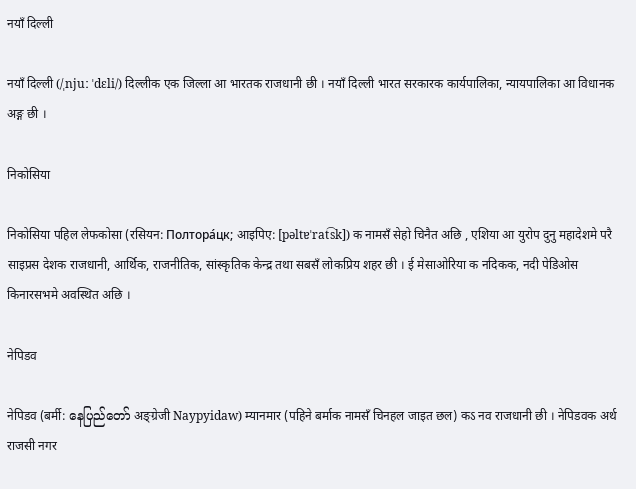नयाँ दिल्ली

नयाँ दिल्ली (/ˌnjuː ˈdɛli/) दिल्लीक एक जिल्ला आ भारतक राजधानी छी । नयाँ दिल्ली भारत सरकारक कार्यपालिका, न्यायपालिका आ विधानक अङ्ग छी ।

निकोसिया

निकोसिया पहिल लेफकोसा (रसियन: Полтора́цк; आइपिए: [pəltɐˈrat͡sk]) क नामसँ सेहो चिनैत अछि , एशिया आ युरोप दुनु महादेशमे परै साइप्रस देशक राजधानी, आर्थिक, राजनीतिक, सांस्कृतिक केन्द्र तथा सबसँ लोकप्रिय शहर छी । ई मेसाओरिया क नदिकक, नदी पेडिओस किनारसभमे अवस्थित अछि ।

नेपिडव

नेपिडव (बर्मी: နေပြည်တော် अङ्ग्रेजी Naypyidaw) म्यानमार (पहिने बर्माक नामसँ चिनहल जाइत छल) कऽ नव राजधानी छी । नेपिडवक अर्थ राजसी नगर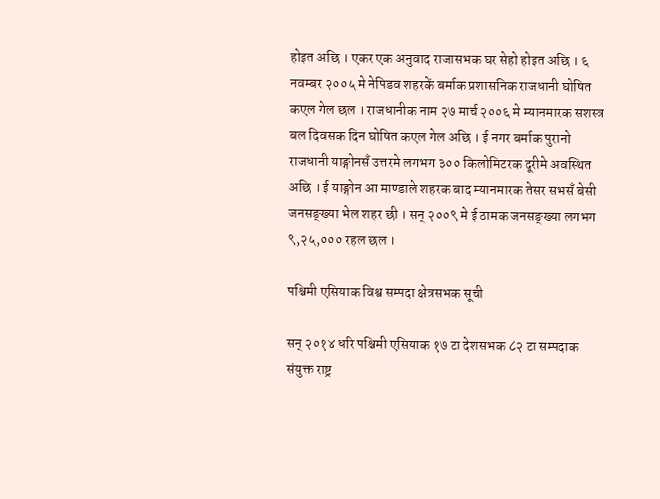होइत अछि । एकर एक अनुवाद राजासभक घर सेहो होइत अछि । ६ नवम्बर २००५ मे नेपिडव शहरकें बर्माक प्रशासनिक राजधानी घोषित कएल गेल छल । राजधानीक नाम २७ मार्च २००६ मे म्यानमारक सशस्त्र बल दिवसक दिन घोषित कएल गेल अछि । ई नगर बर्माक पुरानो राजधानी याङ्गोनसँ उत्तरमे लगभग ३०० किलोमिटरक दूरीमे अवस्थित अछि । ई याङ्गोन आ माण्डाले शहरक बाद म्यानमारक तेसर सभसँ बेसी जनसङ्ख्या भेल शहर छी । सन् २००९ मे ई ठामक जनसङ्ख्या लगभग ९,२५,००० रहल छल ।

पश्चिमी एसियाक विश्व सम्पदा क्षेत्रसभक सूची

सन् २०१४ धरि पश्चिमी एसियाक १७ टा देशसभक ८२ टा सम्पदाक संयुक्त राष्ट्र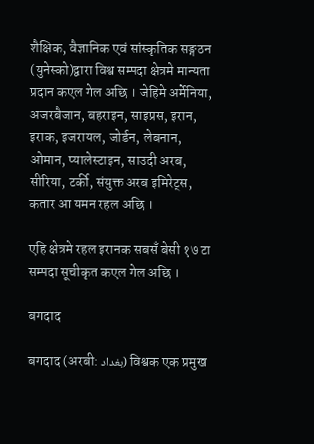शैक्षिक, वैज्ञानिक एवं सांस्कृतिक सङ्गठन (युनेस्को)द्वारा विश्व सम्पदा क्षेत्रमे मान्यता प्रदान कएल गेल अछि । जेहिमे अर्मेनिया, अजरबैजान, बहराइन, साइप्रस, इरान, इराक, इजरायल, जोर्डन, लेबनान, ओमान, प्यालेस्टाइन, साउदी अरब, सीरिया, टर्की, संयुक्त अरब इमिरेट्स, कतार आ यमन रहल अछि ।

एहि क्षेत्रमे रहल इरानक सबसँ बेसी १७ टा सम्पदा सूचीकृत कएल गेल अछि ।

बगदाद

बगदाद (अरबी: بغداد) विश्वक एक प्रमुख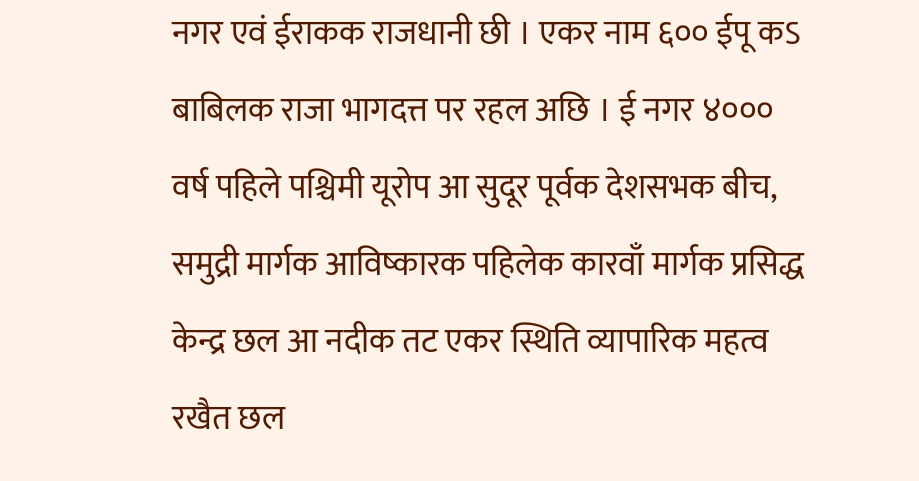नगर एवं ईराकक राजधानी छी । एकर नाम ६०० ईपू कऽ बाबिलक राजा भागदत्त पर रहल अछि । ई नगर ४००० वर्ष पहिले पश्चिमी यूरोप आ सुदूर पूर्वक देशसभक बीच, समुद्री मार्गक आविष्कारक पहिलेक कारवाँ मार्गक प्रसिद्ध केन्द्र छल आ नदीक तट एकर स्थिति व्यापारिक महत्व रखैत छल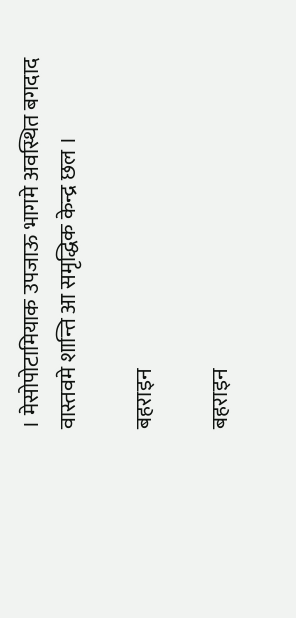। मेसोपोटामियाक उपजाऊ भागमे अवस्थित बगदाद वास्तवमे शान्ति आ समृद्धिक केन्द्र छल ।

बहराइन

बहराइन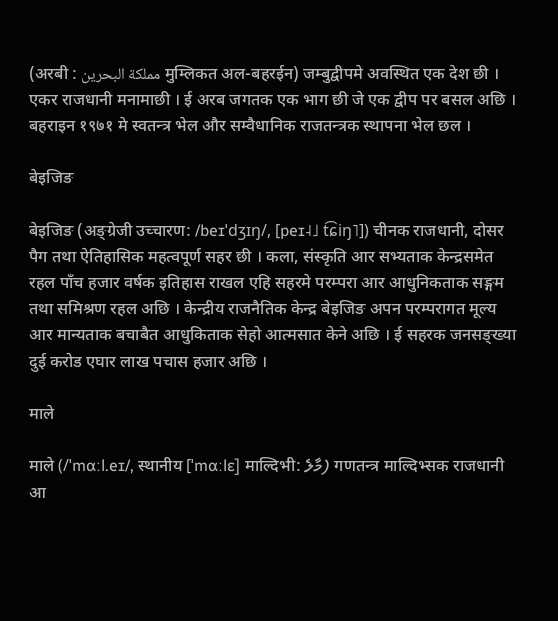(अरबी : مملكة البحرين मुम्लिकत अल-बहरईन) जम्बुद्वीपमे अवस्थित एक देश छी । एकर राजधानी मनामाछी । ई अरब जगतक एक भाग छी जे एक द्वीप पर बसल अछि । बहराइन १९७१ मे स्वतन्त्र भेल और सम्वैधानिक राजतन्त्रक स्थापना भेल छल ।

बेइजिङ

बेइजिङ (अङ्ग्रेजी उच्चारण: /beɪˈdʒɪŋ/, [peɪ˨˩ t͡ɕiŋ˥]) चीनक राजधानी, दोसर पैग तथा ऐतिहासिक महत्वपूर्ण सहर छी । कला, संस्कृति आर सभ्यताक केन्द्रसमेत रहल पाँच हजार वर्षक इतिहास राखल एहि सहरमे परम्परा आर आधुनिकताक सङ्गम तथा समिश्रण रहल अछि । केन्द्रीय राजनैतिक केन्द्र बेइजिङ अपन परम्परागत मूल्य आर मान्यताक बचाबैत आधुकिताक सेहो आत्मसात केने अछि । ई सहरक जनसङ्ख्या दुई करोड एघार लाख पचास हजार अछि ।

माले

माले (/ˈmɑːl.eɪ/, स्थानीय [ˈmɑːlɛ] माल्दिभी: މާލެ) गणतन्त्र माल्दिभ्सक राजधानी आ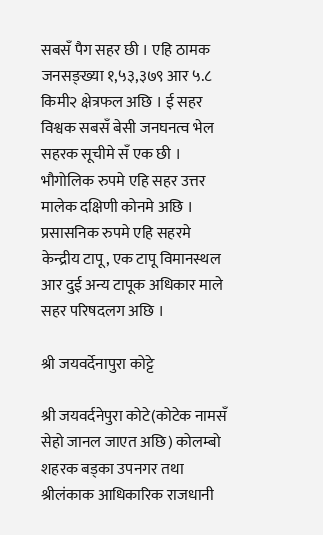सबसँ पैग सहर छी । एहि ठामक जनसङ्ख्या १,५३,३७९ आर ५.८ किमी२ क्षेत्रफल अछि । ई सहर विश्वक सबसँ बेसी जनघनत्व भेल सहरक सूचीमे सँ एक छी । भौगोलिक रुपमे एहि सहर उत्तर मालेक दक्षिणी कोनमे अछि । प्रसासनिक रुपमे एहि सहरमे केन्द्रीय टापू, एक टापू विमानस्थल आर दुई अन्य टापूक अधिकार माले सहर परिषदलग अछि ।

श्री जयवर्देनापुरा कोट्टे

श्री जयवर्दनेपुरा कोटे(कोटेक नामसँ सेहो जानल जाएत अछि) कोलम्बो शहरक बड्का उपनगर तथा श्रीलंकाक आधिकारिक राजधानी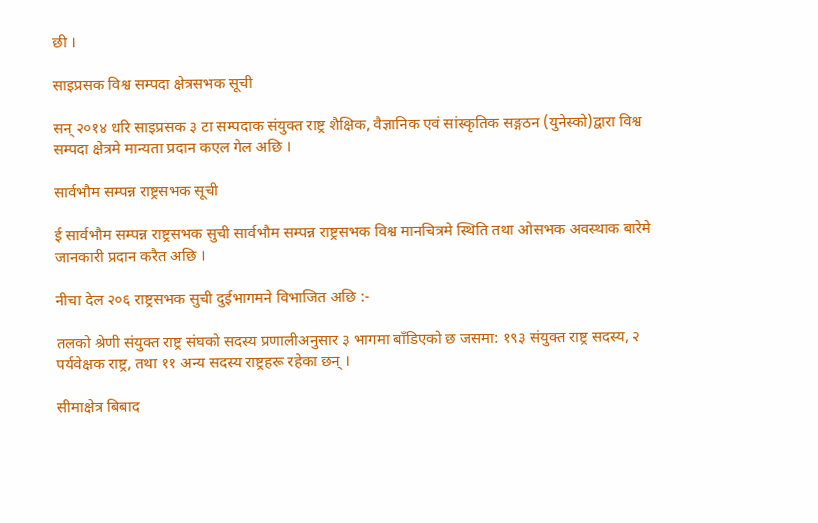छी ।

साइप्रसक विश्व सम्पदा क्षेत्रसभक सूची

सन् २०१४ धरि साइप्रसक ३ टा सम्पदाक संयुक्त राष्ट्र शैक्षिक, वैज्ञानिक एवं सांस्कृतिक सङ्गठन (युनेस्को)द्वारा विश्व सम्पदा क्षेत्रमे मान्यता प्रदान कएल गेल अछि ।

सार्वभौम सम्पन्न राष्ट्रसभक सूची

ई सार्वभौम सम्पन्न राष्ट्रसभक सुची सार्वभौम सम्पन्न राष्ट्रसभक विश्व मानचित्रमे स्थिति तथा ओसभक अवस्थाक बारेमे जानकारी प्रदान करैत अछि ।

नीचा देल २०६ राष्ट्रसभक सुची दुईभागमने विभाजित अछि :-

तलको श्रेणी संयुक्त राष्ट्र संघको सदस्य प्रणालीअनुसार ३ भागमा बाँडिएको छ जसमा: १९३ संयुक्त राष्ट्र सदस्य, २ पर्यवेक्षक राष्ट्र, तथा ११ अन्य सदस्य राष्ट्रहरू रहेका छन् ।

सीमाक्षेत्र बिबाद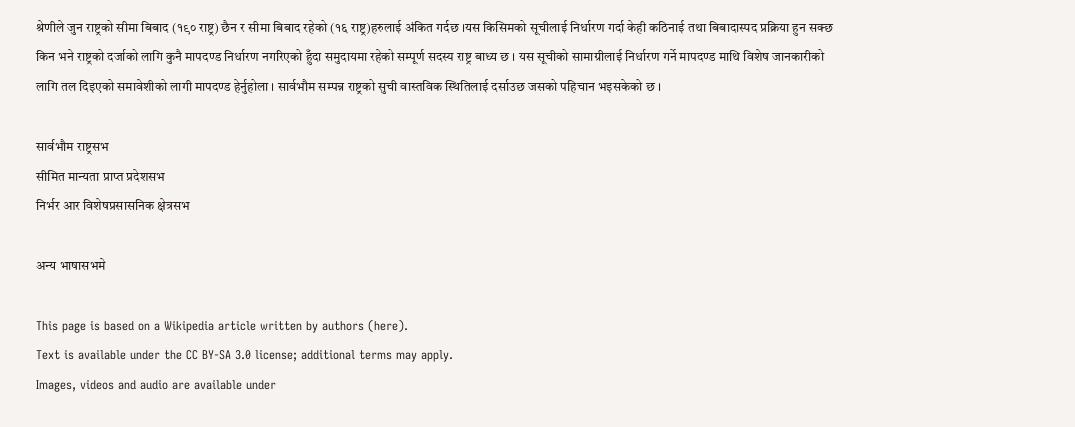श्रेणीले जुन राष्ट्रको सीमा बिबाद (१९० राष्ट्र) छैन र सीमा बिबाद रहेको (१६ राष्ट्र)हरुलाई अंकित गर्दछ ।यस किसिमको सूचीलाई निर्धारण गर्दा केही कठिनाई तथा बिबादास्पद प्रक्रिया हुन सक्छ किन भने राष्ट्रको दर्जाको लागि कुनै मापदण्ड निर्धारण नगरिएको हुँदा समुदायमा रहेको सम्पूर्ण सदस्य राष्ट्र बाध्य छ । यस सूचीको सामाग्रीलाई निर्धारण गर्ने मापदण्ड माथि विशेष जानकारीको लागि तल दिइएको समावेशीको लागी मापदण्ड हेर्नुहोला । सार्वभौम सम्पन्न राष्ट्रको सुची वास्तविक स्थितिलाई दर्साउछ जसको पहिचान भइसकेको छ ।

सार्वभौम राष्ट्रसभ
सीमित मान्यता प्राप्त प्रदेशसभ
निर्भर आर विशेषप्रसासनिक क्षेत्रसभ

अन्य भाषासभमे

This page is based on a Wikipedia article written by authors (here).
Text is available under the CC BY-SA 3.0 license; additional terms may apply.
Images, videos and audio are available under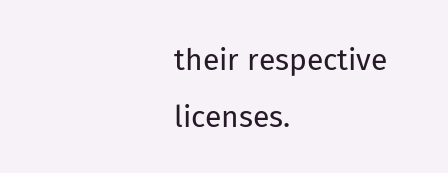their respective licenses.